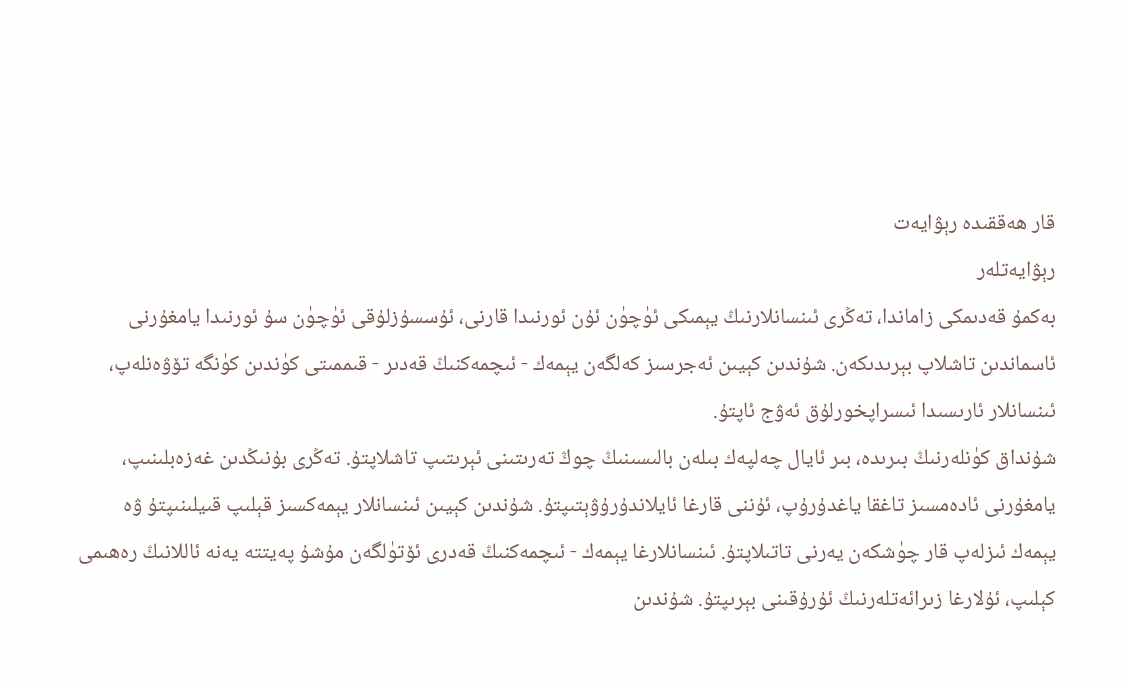قار ھەققىدە رېۋايەت
رېۋايەتلەر
بەكمۇ قەدىمكى زاماندا، تەڭرى ئىنسانلارنىڭ يېمىكى ئۈچۈن ئۇن ئورنىدا قارنى، ئۇسسۇزلۇقى ئۈچۈن سۇ ئورنىدا يامغۇرنى ئاسماندىن تاشلاپ بېرىدىكەن. شۇندىن كېيىن ئەجرسىز كەلگەن يېمەك - ئىچمەكنىڭ قەدىر - قىممىتى كۈندىن كۈنگە تۆۋەنلەپ، ئىنسانلار ئارىسىدا ئىسراپخورلۇق ئەۋج ئاپتۇ.
شۇنداق كۈنلەرنىڭ بىرىدە، بىر ئايال چەلپەك بىلەن بالىسىنىڭ چوڭ تەرىتىنى ئېرىتىپ تاشلاپتۇ. تەڭرى بۇنىڭدىن غەزەبلىنىپ، يامغۇرنى ئادەمسىز تاغقا ياغدۇرۇپ، ئۇننى قارغا ئايلاندۇرۇۋېتىپتۇ. شۇندىن كېيىن ئىنسانلار يېمەكسىز قېلىپ قىيلىنىپتۇ ۋە يېمەك ئىزلەپ قار چۈشكەن يەرنى تاتىلاپتۇ. ئىنسانلارغا يېمەك - ئىچمەكنىڭ قەدرى ئۆتۈلگەن مۇشۇ پەيتتە يەنە ئاللانىڭ رەھىمى كېلىپ، ئۇلارغا زىرائەتلەرنىڭ ئۇرۇقىنى بېرىپتۇ. شۇندىن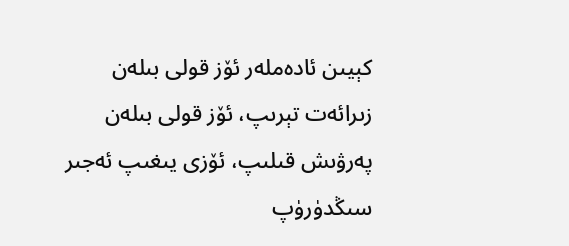كېيىن ئادەملەر ئۆز قولى بىلەن زىرائەت تېرىپ، ئۆز قولى بىلەن پەرۋىش قىلىپ، ئۆزى يىغىپ ئەجىر سىڭدۈرۈپ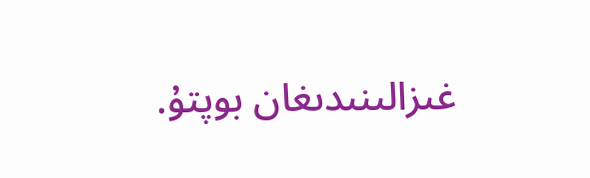غىزالىنىدىغان بوپتۇ.